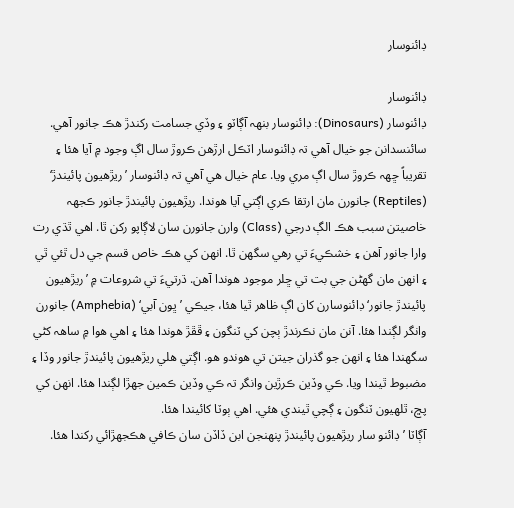ڊائنوسار

ڊائنوسار
ڊائنوسار (Dinosaurs): ڊائنوسار بنھہ آڳاٽو ۽ وڏي جسامت رکندڙ هڪ جانور آهي. سائنسدانن جو خيال آهي تہ ڊائنوسار اٽڪل ارڙهن ڪروڙ سال اڳ وجود ۾ آيا هئا ۽ تقريباً ڇھہ ڪروڙ سال اڳ مري ويا. عام خيال هي آهي تہ ڊائنوسار ’ريڙهيون پائيندڙ‘ (Reptiles) جانورن مان ارتقا ڪري اڳتي آيا هوندا. ريڙهيون پائيندڙ جانور ڪجهہ خاصيتن سبب هڪ الڳ درجي (Class) وارن جانورن سان لاڳاپو رکن ٿا. اهي ٿڌي رت وارا جانور آهن ۽ خشڪيءَ تي رهي سگهن ٿا. انهن کي هڪ خاص قسم جي دل ٿئي ٿي ۽ انهن مان گهڻن جي بت تي ڇلر موجود هوندا آهن. ڌرتيءَ تي شروعات ۾ ’ريڙهيون پائيندڙ جانور‘ ڊائنوسارن کان اڳ ظاهر ٿيا هئا، جيڪي ’ڀون آبي‘ (Amphebia) جانورن وانگر لڳندا هئا. آنن مان نڪرندڙ ٻچن کي ٽنگون ۽ ڦڦڙ هوندا هئا ۽ اهي هوا ۾ ساھہ کڻي سگهندا هئا ۽ انهن جو گذران جيتن تي هوندو هو. اڳتي هلي ريڙهيون پائيندڙ جانور وڏا ۽ مضبوط ٿيندا ويا. ڪي وڏين ڪرڙين وانگر تہ ڪي وڏين ڪمين جھڙا لڳندا هئا. انهن کي پڇ، ٿلهيون ٽنگون ۽ ڳچي ٿيندي هئي. اهي ٻوٽا کائيندا هئا.
آڳاٽا ’ڊائنو سار ريڙهيون پائيندڙ پنهنجن ابن ڏاڏن سان ڪافي هڪجهڙائي رکندا هئا.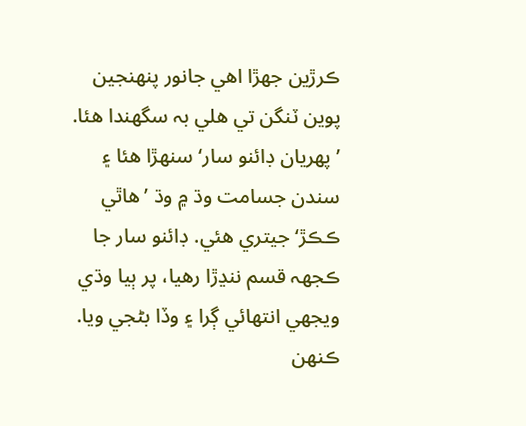ڪرڙين جھڙا اهي جانور پنهنجين پوين ٽنگن تي هلي بہ سگهندا هئا. ’پهريان ڊائنو سار‘ سنهڙا هئا ۽ سندن جسامت وڌ ۾ وڌ ’هاٿي ڪڪڙ‘ جيتري هئي. ڊائنو سار جا ڪجهہ قسم ننڍڙا رهيا، پر ٻيا وڌي ويجهي انتهائي ڳرا ۽ وڏا بڻجي ويا. ڪنهن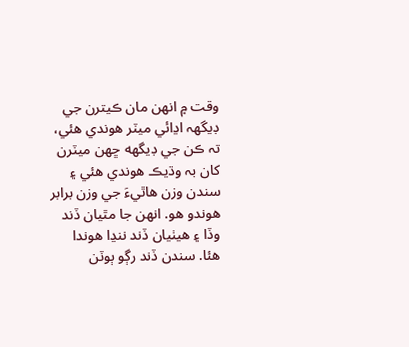وقت ۾ انهن مان ڪيترن جي ڊيگهہ اڍائي ميٽر هوندي هئي، تہ ڪن جي ڊيگهه ڇھن ميٽرن کان بہ وڌيڪ هوندي هئي ۽ سندن وزن هاٿيءَ جي وزن برابر هوندو هو. انهن جا مٿيان ڏند وڏا ۽ هيٺيان ڏند ننڍا هوندا هئا. سندن ڏند رڳو ٻوٽن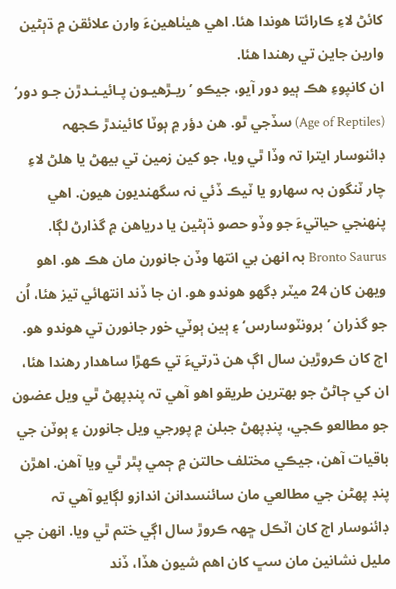کائڻ لاءِ ڪارائتا هوندا هئا. اهي هيٺاهينءَ وارن علائقن ۾ ڌٻڻين وارين جاين تي رهندا هئا.
ان کانپوءِ هڪ ٻيو دور آيو، جيڪو ’ريـڙهيـون پـائيـنـدڙن جـو دور‘ (Age of Reptiles) سڏجي ٿو. هن دؤر ۾ ٻوٽا کائيندڙ ڪجهہ ڊائنوسار ايترا تہ وڏا ٿي ويا، جو کين زمين تي بيهڻ يا هلڻ لاءِ چار ٽنگون بہ سهارو يا ٽيڪ ڏئي نہ سگهنديون هيون. اهي پنھنجي حياتيءَ جو وڏو حصو ڌٻڻين يا درياهن ۾ گذارڻ لڳا. Bronto Saurus بہ انهن بي انتها وڏن جانورن مان هڪ هو. اهو ويهن کان 24 ميٽر ڊگهو هوندو هو. ان جا ڏند انتهائي تيز هئا، اُن جو گذران ’برونٽوسارس‘ ۽ ٻين ٻوٽي خور جانورن تي هوندو هو. اڄ کان ڪروڙين سال اڳ هن ڌرتيءَ تي ڪهڙا ساهدار رهندا هئا، ان کي ڄاڻڻ جو بھترين طريقو اهو آهي تہ پنڊپهڻ ٿي ويل عضون جو مطالعو ڪجي، پنڊپهڻ جبلن ۾ پورجي ويل جانورن ۽ ٻوٽن جي باقيات آهن، جيڪي مختلف حالتن ۾ ڄمي پٿر ٿي ويا آهن. اهڙن پنڊ پهڻن جي مطالعي مان سائنسدانن اندازو لڳايو آهي تہ ڊائنوسار اڄ کان اٽڪل ڇھہ ڪروڙ سال اڳي ختم ٿي ويا. انهن جي مليل نشانين مان سڀ کان اهم شيون هڏا، ڏند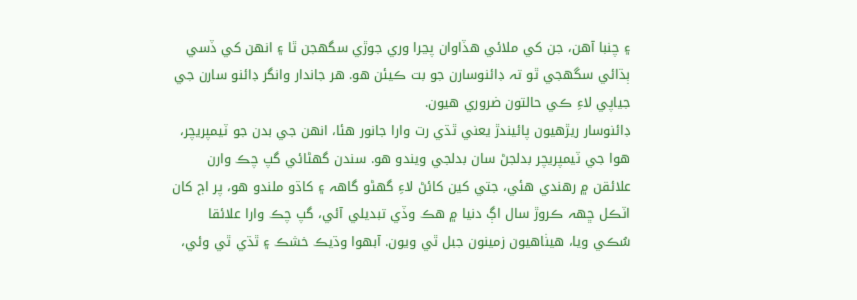۽ چنبا آهن، جن کي ملائي هڏاوان پڃرا وري جوڙي سگهجن ٿا ۽ انهن کي ڏسي ٻڌائي سگهجي ٿو تہ ڊائنوسارن جو بت ڪيئن هو. هر جاندار وانگر ڊائنو سارن جي جياپي لاءِ ڪي حالتون ضروري هيون.
ڊائنوسار ريڙهيون پائيندڙ يعني ٿڌي رت وارا جانور هئا، انهن جي بدن جو ٽيمپريچر، هوا جي ٽيمپريچر بدلجڻ سان بدلجي ويندو هو. سندن گهڻائي گپ چڪ وارن علائقن ۾ رهندي هئي، جتي کين کائڻ لاءِ گهڻو گاھہ ۽ کاڌو ملندو هو، پر اڄ کان اٽڪل ڇھہ ڪروڙ سال اڳ دنيا ۾ هڪ وڏي تبديلي آئي، گپ چڪ وارا علائقا سُڪي ويا، هيٺاهيون زمينون جبل ٿي ويون. آبهوا وڌيڪ خشڪ ۽ ٿڌي ٿي وئي،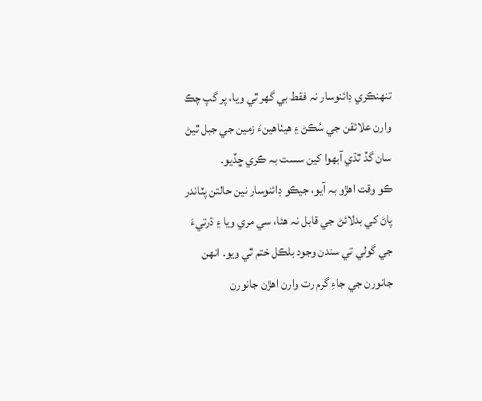تنهنڪري ڊائنوسار نہ فقط بي گهر ٿي ويا، پر گپ چڪ وارن علائقن جي سُڪڻ ۽ هيٺاهينءَ زمين جي جبل ٿيڻ سان گڏ ٿڌي آبهوا کين سست بہ ڪري ڇڏيو.
ڪو وقت اهڙو بہ آيو، جيڪو ڊائنوسار نين حالتن پٽاندر پاڻ کي بدلائڻ جي قابل نہ هئا، سي مري ويا ۽ ڌرتيءَ جي گولي تي سندن وجود بلڪل ختم ٿي ويو. انهن جانورن جي جاءِ گرم رت وارن اهڙن جانورن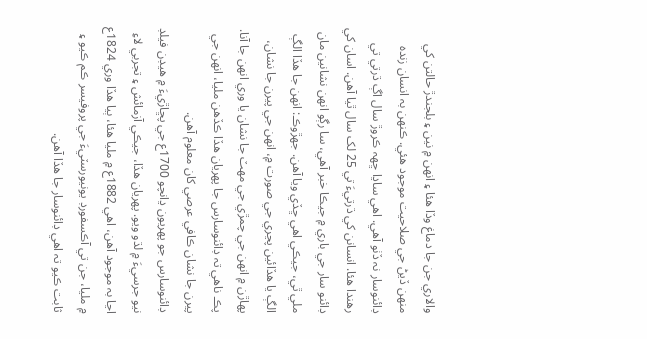والاري جن جا دماغ وڏا هئا ۽ انهن ۾ نين ۽ بلجندڙ حالتن کي منهن ڏيڻ جي صلاحيت موجود هئي. ڪنهن بہ انسان زندہ ڊائنوسار نہ ڏٺو آهي. اهي ساڍا ڇھہ ڪروڙ سال اڳ ڌرتي تي رهندا هئا. انسانن کي ڌرتيءَ تي 25 لک سال ٿيا آهن. اسان کي ڊائنو سار جي باري ۾ جيڪا خبر آهي، سا رڳو انهن نشانين مان ملي ٿي، جيڪي اهي ڇڏي ويا آهن. جھڙوڪ: انهن جا هڏا الڳ الڳ يا هڏائين پڃري جي صورت ۾، انهن جي پيرن جا نشان، پهاڙن ۾ انهن جي چمڙي جي مھٽ جا نشان يا وري انهن جا آنا. پڪ ناهي تہ ڊائنوسارس جا پهريان هڏا ڪڏهن مليا، انهن جي پيرن جا نشان ڪافي عرصي کان معلوم آهن.
ڊائنوسارس جو پهريون ڍانچو 1700ع جي پڇاڙيءَ ۾ هيڊن فيلڊ نيو جرسيءَ ۾ لڌو ويو. پهريان هڏا، جيڪي آزمائش ۽ تجربي لاءِ اڃا بہ موجود آهن، اهي 1882ع ۾ مليا هئا، ٻيا هڏا وري 1824ع ۾ مليا، جن تي آڪسفورڊ يونيورسٽيءَ جي پروفيسر ڪم ڪيو ۽ ثابت ڪيو تہ اهي ڊائنوسار جا هڏا آهن.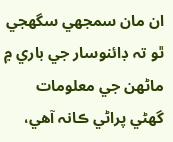ان مان سمجهي سگهجي ٿو تہ ڊائنوسار جي باري ۾ ماڻهن جي معلومات گهڻي پراڻي ڪانہ آهي،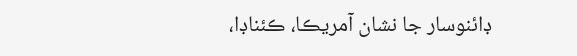ڊائنوسار جا نشان آمريڪا، ڪئناڊا،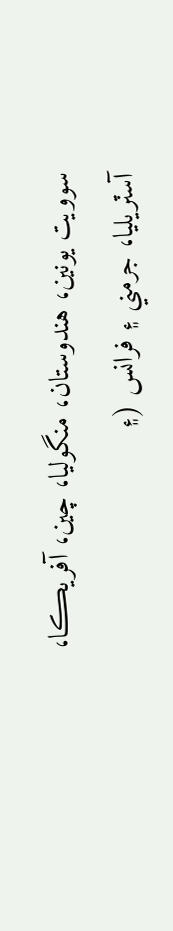سوويت يونين، هندوستان، منگوليا، چين، آفريڪا، آسٽريليا، جرمني ۽ فرانس (۽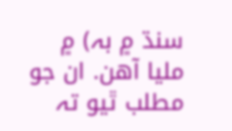سنڌ ۾ بہ) ۾ مليا آهن. ان جو مطلب ٿيو تہ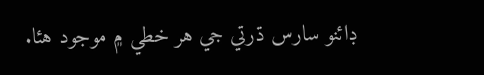ڊائنو سارس ڌرتي جي هر خطي ۾ موجود هئا.